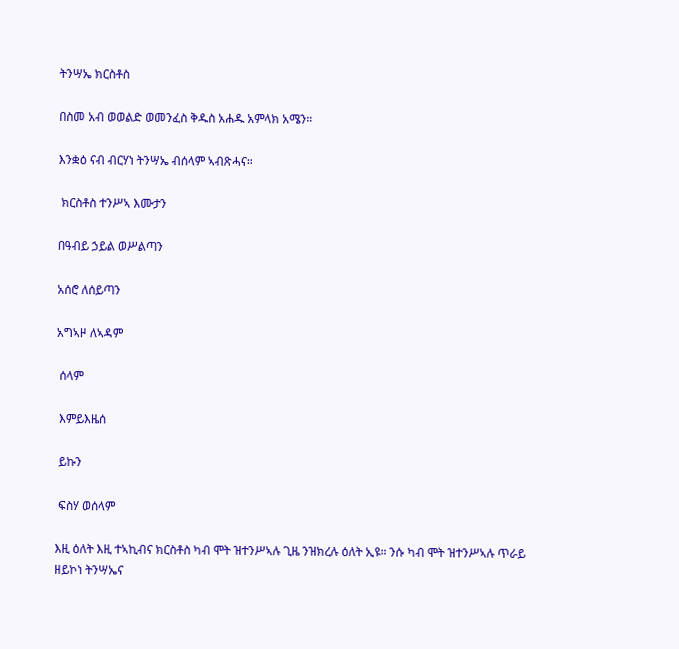ትንሣኤ ክርስቶስ

በስመ አብ ወወልድ ወመንፈስ ቅዱስ አሐዱ አምላክ አሜን።

እንቋዕ ናብ ብርሃነ ትንሣኤ ብሰላም ኣብጽሓና።

 ክርስቶስ ተንሥኣ እሙታን

በዓብይ ኃይል ወሥልጣን

አሰሮ ለሰይጣን

አግኣዞ ለኣዳም

 ሰላም

 እምይእዜሰ

 ይኩን

 ፍስሃ ወሰላም

እዚ ዕለት እዚ ተኣኪብና ክርስቶስ ካብ ሞት ዝተንሥኣሉ ጊዜ ንዝክረሉ ዕለት ኢዩ። ንሱ ካብ ሞት ዝተንሥኣሉ ጥራይ ዘይኮነ ትንሣኤና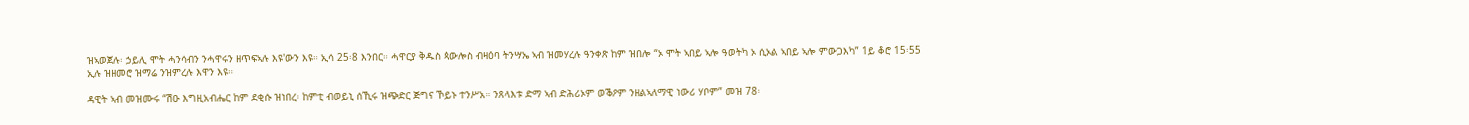ዝኣወጀሉ፡ ኃይሊ ሞት ሓንሳብን ንሓዋሩን ዘጥፍኣሉ እዩ'ውን እዩ። ኢሳ 25፡8 እንበር። ሓዋርያ ቅዱስ ጳውሎስ ብዛዕባ ትንሣኤ ኣብ ዝመሃረሉ ዓንቀጽ ከም ዝበሎ “ኦ ሞት ኣበይ ኣሎ ዓወትካ ኦ ሲኦል ኣበይ ኣሎ ምውጋእካ” 1ይ ቆሮ 15፡55 ኢሉ ዝዘመሮ ዝማሬ ንዝምረሉ እዋን እዩ።

ዳዊት ኣብ መዝሙሩ “ሽዑ እግዚአብሔር ከም ደቂሱ ዝነበረ፡ ከምቲ ብወይኒ ሰኺሩ ዝጭድር ጅግና ኾይኑ ተንሥአ። ንጸላእቱ ድማ ኣብ ድሕሪኦም ወቕዖም ንዘልኣለማዊ ነውሪ ሃቦም” መዝ 78፡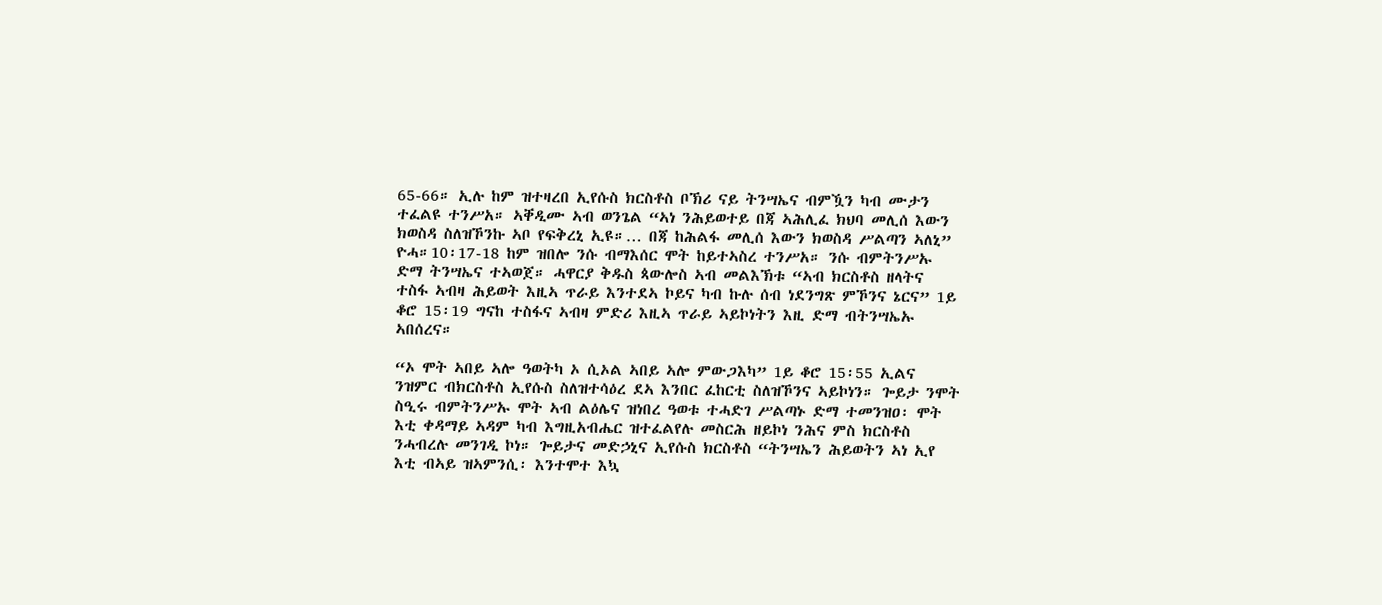65-66። ኢሉ ከም ዝተዛረበ ኢየሱስ ክርስቶስ ቦኽሪ ናይ ትንሣኤና ብምዃን ካብ ሙታን ተፈልዩ ተንሥአ። ኣቐዲሙ ኣብ ወንጌል “ኣነ ንሕይወተይ በጃ ኣሕሊፈ ክህባ መሊሰ እውን ክወስዳ ስለዝኾንኩ ኣቦ የፍቅረኒ ኢዩ።… በጃ ከሕልፋ መሊሰ እውን ክወስዳ ሥልጣን ኣለኒ” ዮሓ።10፡17-18 ከም ዝበሎ ንሱ ብማእሰር ሞት ከይተኣስረ ተንሥአ። ንሱ ብምትንሥኡ ድማ ትንሣኤና ተኣወጀ። ሓዋርያ ቅዱስ ጳውሎስ ኣብ መልእኽቱ “ኣብ ክርስቶስ ዘላትና ተስፋ ኣብዛ ሕይወት እዚኣ ጥራይ እንተደኣ ኮይና ካብ ኩሉ ሰብ ነደንግጽ ምኾንና ኔርና” 1ይ ቆሮ 15፡19 ግናከ ተስፋና ኣብዛ ምድሪ እዚኣ ጥራይ ኣይኮነትን እዚ ድማ ብትንሣኤኡ ኣበሰረና።

“ኦ ሞት ኣበይ ኣሎ ዓወትካ ኦ ሲኦል ኣበይ ኣሎ ምውጋእካ” 1ይ ቆሮ 15፡55 ኢልና ንዝምር ብክርስቶስ ኢየሱስ ስለዝተሳዕረ ደኣ እንበር ፈከርቲ ስለዝኾንና ኣይኮነን። ጐይታ ንሞት ስዒሩ ብምትንሥኡ ሞት ኣብ ልዕሌና ዝነበረ ዓወቱ ተሓድገ ሥልጣኑ ድማ ተመንዝዐ፡ ሞት እቲ ቀዳማይ ኣዳም ካብ እግዚአብሔር ዝተፈልየሉ መስርሕ ዘይኮነ ንሕና ምስ ክርስቶስ ንሓብረሉ መንገዲ ኮነ። ጐይታና መድኃኒና ኢየሱስ ክርስቶስ “ትንሣኤን ሕይወትን ኣነ ኢየ እቲ ብኣይ ዝኣምንሲ፡ እንተሞተ እኳ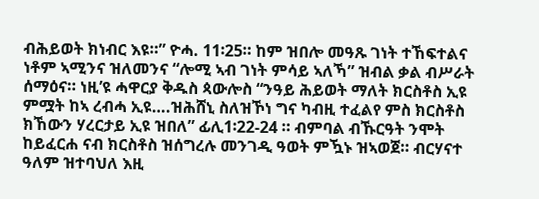ብሕይወት ክነብር እዩ።” ዮሓ. 11፡25። ከም ዝበሎ መዓጹ ገነት ተኸፍተልና ነቶም ኣሚንና ዝለመንና “ሎሚ ኣብ ገነት ምሳይ ኣለኻ” ዝብል ቃል ብሥራት ሰማዕና። ነዚ’ዩ ሓዋርያ ቅዱስ ጳውሎስ “ንዓይ ሕይወት ማለት ክርስቶስ ኢዩ ምሟት ከኣ ረብሓ ኢዩ….ዝሕሸኒ ስለዝኾነ ግና ካብዚ ተፈልየ ምስ ክርስቶስ ክኸውን ሃረርታይ ኢዩ ዝበለ” ፊሊ1፡22-24 ። ብምባል ብኹርዓት ንሞት ከይፈርሐ ናብ ክርስቶስ ዝሰግረሉ መንገዲ ዓወት ምዃኑ ዝኣወጀ። ብርሃናተ ዓለም ዝተባህለ እዚ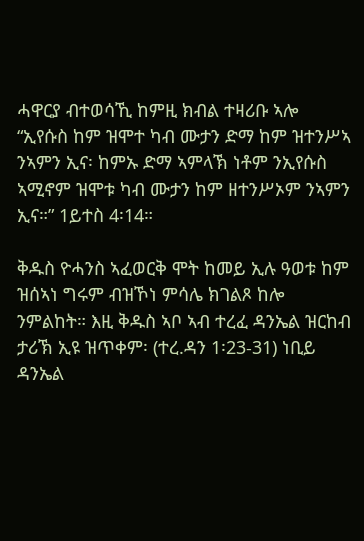ሓዋርያ ብተወሳኺ ከምዚ ክብል ተዛሪቡ ኣሎ “ኢየሱስ ከም ዝሞተ ካብ ሙታን ድማ ከም ዝተንሥኣ ንኣምን ኢና፡ ከምኡ ድማ ኣምላኽ ነቶም ንኢየሱስ ኣሚኖም ዝሞቱ ካብ ሙታን ከም ዘተንሥኦም ንኣምን ኢና።” 1ይተስ 4፡14።

ቅዱስ ዮሓንስ ኣፈወርቅ ሞት ከመይ ኢሉ ዓወቱ ከም ዝሰኣነ ግሩም ብዝኾነ ምሳሌ ክገልጾ ከሎ ንምልከት። እዚ ቅዱስ ኣቦ ኣብ ተረፈ ዳንኤል ዝርከብ ታሪኽ ኢዩ ዝጥቀም፡ (ተረ.ዳን 1፡23-31) ነቢይ ዳንኤል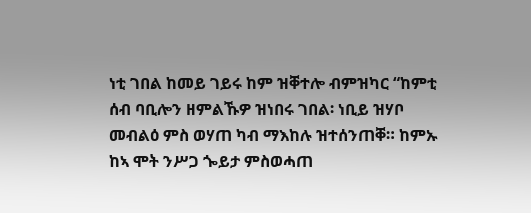ነቲ ገበል ከመይ ገይሩ ከም ዝቐተሎ ብምዝካር “ከምቲ ሰብ ባቢሎን ዘምልኹዎ ዝነበሩ ገበል፡ ነቢይ ዝሃቦ መብልዕ ምስ ወሃጠ ካብ ማእከሉ ዝተሰንጠቐ። ከምኡ ከኣ ሞት ንሥጋ ጐይታ ምስወሓጠ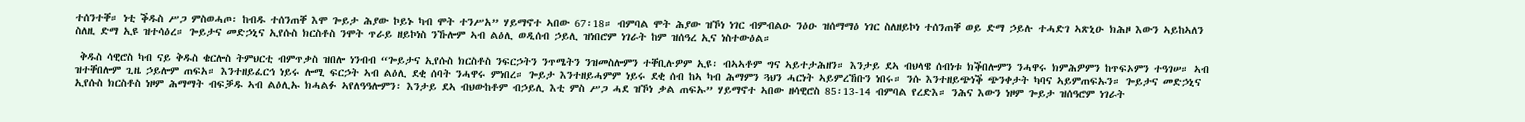ተሰንተቐ። ነቲ ቕዱስ ሥጋ ምስወሓጦ፡ ከብዱ ተሰንጠቐ እሞ ጐይታ ሕያው ኮይኑ ካብ ሞት ተንሥአ” ሃይማኖተ ኣበው 67፡18። ብምባል ሞት ሕያው ዝኾነ ነገር ብምብልዑ ንዕዑ ዝሰማማዕ ነገር ስለዘይኮነ ተሰንጠቐ ወይ ድማ ኃይሉ ተሓድገ ኣጽኒዑ ክሕዞ እውን ኣይከኣለን ስለዚ ድማ ኢዩ ዝተሳዕረ። ጐይታና መድኃኒና ኢየሱስ ክርስቶስ ንሞት ጥራይ ዘይኮነስ ንኹሎም ኣብ ልዕሊ ወዲሰብ ኃይሊ ዝነበሮም ነገራት ከም ዝሰዓረ ኢና ነስተውዕል።

 ቅዱስ ሳዊሮስ ካብ ናይ ቅዱስ ቄርሎስ ትምህርቲ ብምጥቃስ ዝበሎ ነንብብ “ጐይታና ኢየሱስ ክርስቶስ ንፍርኃትን ንጥሜትን ንዝመስሎምን ተቐቢሉዎም ኢዩ፡ ብኣኣቶም ግና ኣይተታሕዘን። እንታይ ደኣ ብህላዌ ሰብነቱ ክቕበሎምን ንሓዋሩ ክምሕዎምን ከጥፍኦምን ተዓገሠ። ኣብ ዝተቐበሎም ጊዜ ኃይሎም ጠፍአ። እንተዘይፈርኅ ነይሩ ሎሚ ፍርኃት ኣብ ልዕሊ ደቂ ሰባት ንሓዋሩ ምነበረ። ጐይታ እንተዘይሓምም ነይሩ ደቂ ሰብ ከኣ ካብ ሕማምን ጓህን ሓርነት ኣይምረኸቡን ነበሩ። ንሱ እንተዘይጭነቕ ጭንቀታት ካባና ኣይምጠፍኡን። ጐይታና መድኃኒና ኢየሱስ ክርስቶስ ነዞም ሕማማት ብፍቓዱ ኣብ ልዕሊኡ ክሓልፉ ኣየለዓዓሎምን፡ እንታይ ደኣ ብህውከቶም ብኃይሊ እቲ ምስ ሥጋ ሓደ ዝኾነ ቃል ጠፍኡ” ሃይማኖተ ኣበው ዘሳዊሮስ 85፡13-14 ብምባል የረድእ። ንሕና እውን ነዞም ጐይታ ዝሰዓሮም ነገራት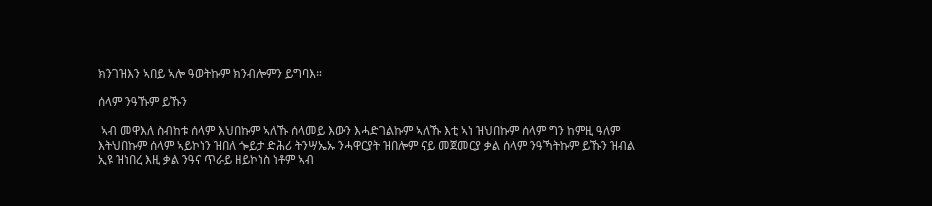ክንገዝእን ኣበይ ኣሎ ዓወትኩም ክንብሎምን ይግባእ።

ሰላም ንዓኹም ይኹን

 ኣብ መዋእለ ስብከቱ ሰላም እህበኩም ኣለኹ ሰላመይ እውን እሓድገልኩም ኣለኹ እቲ ኣነ ዝህበኩም ሰላም ግን ከምዚ ዓለም እትህበኩም ሰላም ኣይኮነን ዝበለ ጐይታ ድሕሪ ትንሣኤኡ ንሓዋርያት ዝበሎም ናይ መጀመርያ ቃል ሰላም ንዓኻትኩም ይኹን ዝብል ኢዩ ዝነበረ እዚ ቃል ንዓና ጥራይ ዘይኮነስ ነቶም ኣብ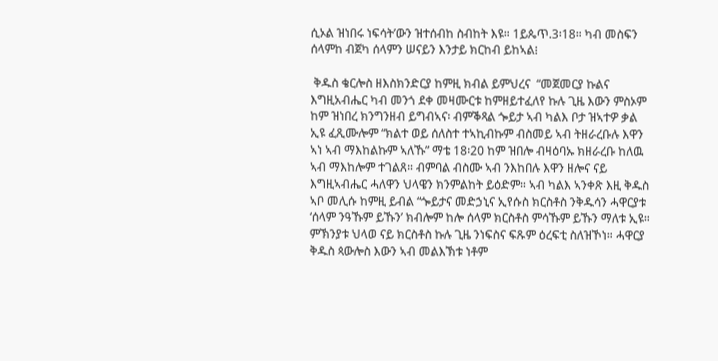ሲኦል ዝነበሩ ነፍሳት’ውን ዝተሰብከ ስብከት እዩ። 1ይጴጥ.3፡18። ካብ መስፍን ሰላምከ ብጀካ ሰላምን ሠናይን እንታይ ክርከብ ይከኣል᎒

 ቅዱስ ቄርሎስ ዘእስክንድርያ ከምዚ ክብል ይምህረና  “መጀመርያ ኩልና እግዚአብሔር ካብ መንጎ ደቀ መዛሙርቱ ከምዘይተፈለየ ኩሉ ጊዜ እውን ምስኦም ከም ዝነበረ ክንግንዘብ ይግብኣና፡ ብምቕጻል ጐይታ ኣብ ካልእ ቦታ ዝኣተዎ ቃል ኢዩ ፈጺሙሎም “ክልተ ወይ ሰለስተ ተኣኪብኩም ብስመይ ኣብ ትዘራረቡሉ እዋን ኣነ ኣብ ማእከልኩም ኣለኹ” ማቴ 18፡20 ከም ዝበሎ ብዛዕባኡ ክዘራረቡ ከለዉ ኣብ ማእከሎም ተገልጸ። ብምባል ብስሙ ኣብ ንእከበሉ እዋን ዘሎና ናይ እግዚኣብሔር ሓለዋን ህላዌን ክንምልከት ይዕድም። ኣብ ካልእ ኣንቀጽ እዚ ቅዱስ ኣቦ መሊሱ ከምዚ ይብል “ጐይታና መድኃኒና ኢየሱስ ክርስቶስ ንቅዱሳን ሓዋርያቱ ‘ሰላም ንዓኹም ይኹን’ ክብሎም ከሎ ሰላም ክርስቶስ ምሳኹም ይኹን ማለቱ ኢዩ። ምኽንያቱ ህላወ ናይ ክርስቶስ ኩሉ ጊዜ ንነፍስና ፍጹም ዕረፍቲ ስለዝኾነ። ሓዋርያ ቅዱስ ጳውሎስ እውን ኣብ መልእኽቱ ነቶም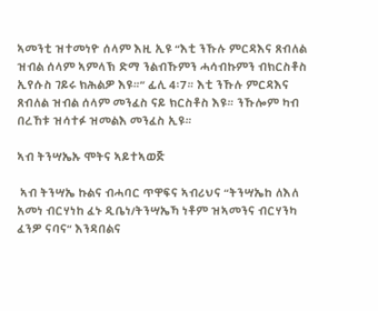ኣመንቲ ዝተመነዮ ሰላም እዚ ኢዩ “እቲ ንኹሉ ምርዳእና ጸብለል ዝብል ሰላም ኣምላኽ ድማ ንልብኹምን ሓሳብኩምን ብክርስቶስ ኢየሱስ ገይሩ ክሕልዎ እዩ።” ፊሊ 4፡7። እቲ ንኹሉ ምርዳእና ጸብለል ዝብል ሰላም መንፈስ ናይ ክርስቶስ እዩ። ንኹሎም ካብ በረኸቱ ዝሳተፉ ዝመልእ መንፈስ ኢዩ።

ኣብ ትንሣኤኡ ሞትና ኣይተኣወጅ

 ኣብ ትንሣኤ ኩልና ብሓባር ጥዋፍና ኣብሪህና “ትንሣኤከ ለእለ አመነ ብርሃነከ ፈኑ ዲቤነ/ትንሣኤኻ ነቶም ዝኣመንና ብርሃንካ ፈንዎ ናባና” እንዳበልና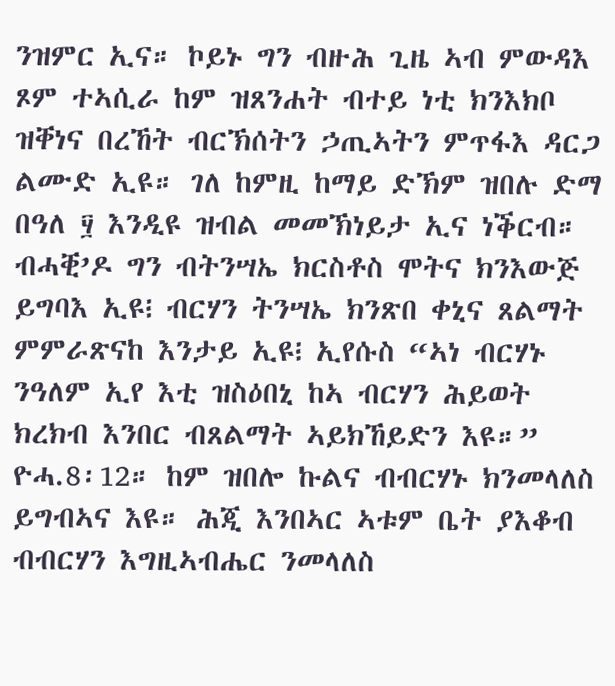ንዝምር ኢና። ኮይኑ ግን ብዙሕ ጊዜ ኣብ ምውዳእ ጾም ተኣሲራ ከም ዝጸንሐት ብተይ ነቲ ክንእክቦ ዝቐነና በረኸት ብርኽሰትን ኃጢኣትን ምጥፋእ ዳርጋ ልሙድ ኢዩ። ገለ ከምዚ ከማይ ድኽም ዝበሉ ድማ በዓለ ፶ እንዲዩ ዝብል መመኽነይታ ኢና ነቕርብ። ብሓቒ’ዶ ግን ብትንሣኤ ክርስቶስ ሞትና ክንእውጅ ይግባእ ኢዩ᎒ ብርሃን ትንሣኤ ክንጽበ ቀኒና ጸልማት ምምራጽናከ እንታይ ኢዩ᎒ ኢየሱስ “ኣነ ብርሃኑ ንዓለም ኢየ እቲ ዝስዕበኒ ከኣ ብርሃን ሕይወት ክረክብ እንበር ብጸልማት ኣይክኸይድን እዩ።” ዮሓ.8፡12። ከም ዝበሎ ኩልና ብብርሃኑ ክንመላለስ ይግብኣና እዩ። ሕጂ እንበኣር ኣቱም ቤት ያእቆብ ብብርሃን እግዚኣብሔር ንመላለስ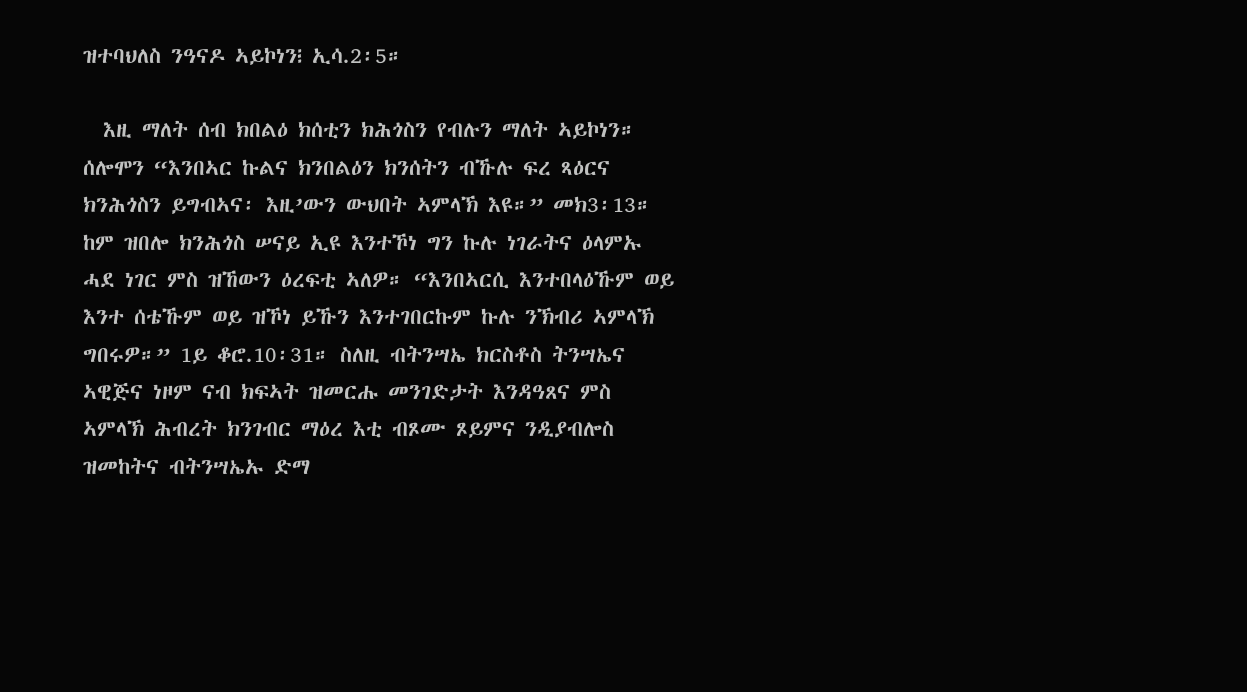ዝተባህለስ ንዓናዶ ኣይኮነን᎒ ኢሳ.2፡5።

  እዚ ማለት ሰብ ክበልዕ ክሰቲን ክሕጎስን የብሉን ማለት ኣይኮነን። ሰሎሞን “እንበኣር ኩልና ክንበልዕን ክንሰትን ብኹሉ ፍረ ጻዕርና ክንሕጎስን ይግብኣና፡ እዚ’ውን ውህበት ኣምላኽ እዩ።” መክ3፡13። ከም ዝበሎ ክንሕጎስ ሠናይ ኢዩ እንተኾነ ግን ኩሉ ነገራትና ዕላምኡ ሓደ ነገር ምስ ዝኸውን ዕረፍቲ ኣለዎ። “እንበኣርሲ እንተበላዕኹም ወይ እንተ ሰቴኹም ወይ ዝኾነ ይኹን እንተገበርኩም ኩሉ ንኽብሪ ኣምላኽ ግበሩዎ።” 1ይ ቆሮ.10፡31። ስለዚ ብትንሣኤ ክርስቶስ ትንሣኤና ኣዊጅና ነዞም ናብ ክፍኣት ዝመርሑ መንገድታት እንዳዓጸና ምስ ኣምላኽ ሕብረት ክንገብር ማዕረ እቲ ብጾሙ ጾይምና ንዲያብሎስ ዝመከትና ብትንሣኤኡ ድማ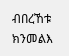ብበረኸቱ ክንመልእ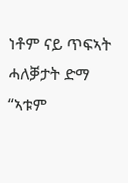ነቶም ናይ ጥፍኣት ሓለቓታት ድማ “ኣቱም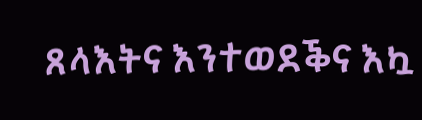ጸላእትና እንተወደቕና እኳ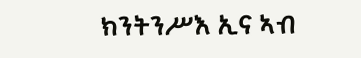ክንትንሥእ ኢና ኣብ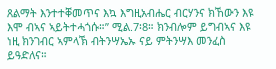ጸልማት እንተተቐመጥና እኳ እግዚአብሔር ብርሃንና ክኸውን እዩ እሞ ብኣና ኣይትተሓጎሱ።” ሚል.7፡8። ክንብሎም ይግብኣና እዩ ነዚ ክንገብር ኣምላኽ ብትንሣኤኡ ናይ ምትንሣእ መንፈስ ይዓድለና።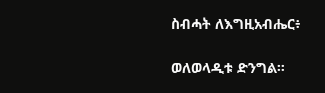ስብሓት ለእግዚአብሔር፥

ወለወላዲቱ ድንግል።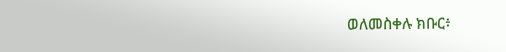ወለመስቀሉ ክቡር፥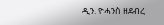ዲን. ዮሓንስ ዘደብረ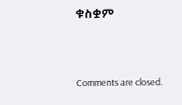ቁስቋም



Comments are closed.